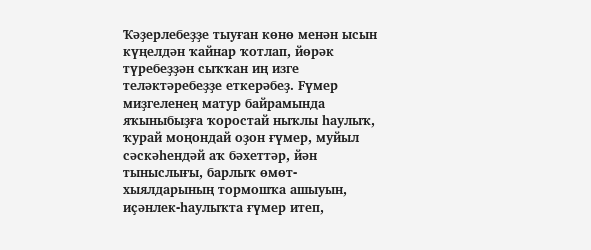Ҡәҙерлебеҙҙе тыуған көнө менән ысын күңелдән ҡайнар ҡотлап, йөрәк түребеҙҙән сыҡҡан иң изге теләктәребеҙҙе еткерәбеҙ. Fүмер миҙгеленең матур байрамында яҡыныбыҙға ҡоростай ныҡлы hаулыҡ, ҡурай моңондай оҙон ғүмер, муйыл сәскәhендәй аҡ бәхеттәр, йән тыныслығы, барлыҡ өмөт-хыялдарының тормошҡа ашыуын, иҫәнлек-hаулыҡта ғүмер итеп,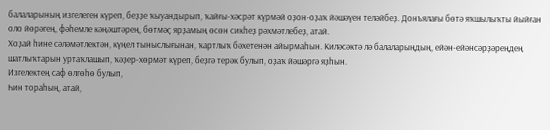балаларының изгелеген күреп, беҙҙе ҡыуандырып, ҡайғы-хәсрәт күрмәй оҙон-оҙаҡ йәшәүен теләйбеҙ. Донъялағы бөтә яҡшылыҡты йыйған оло йөрәгең, фәһемле кәңәштәрең, бөтмәҫ ярҙамың өсөн сикһеҙ рәхмәтлебеҙ, атай.
Хоҙай һине сәләмәтлектән, күңел тыныслығынан, ҡартлыҡ бәхетенән айырмаһын. Киләсәктә лә балаларыңдың, ейән-ейәнсәрҙәреңдең шатлыҡтарын уртаҡлашып, ҡәҙер-хөрмәт күреп, беҙгә терәк булып, оҙаҡ йәшәргә яҙһын.
Изгелектең саф өлгөһө булып,
Һин тораһың, атай,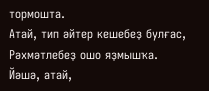тормошта.
Атай, тип әйтер кешебеҙ булғас,
Рәхмәтлебеҙ ошо яҙмышҡа.
Йәшә, атай,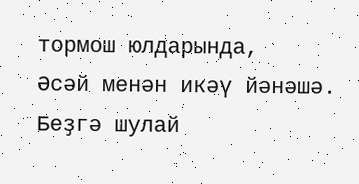тормош юлдарында,
Әсәй менән икәү йәнәшә.
Беҙгә шулай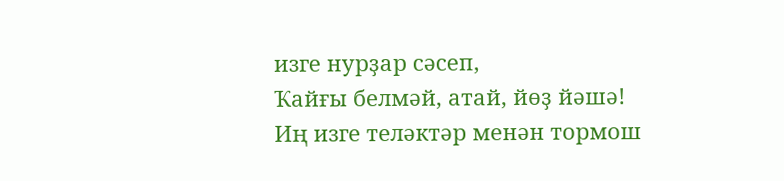изге нурҙар сәсеп,
Ҡайғы белмәй, атай, йөҙ йәшә!
Иң изге теләктәр менән тормош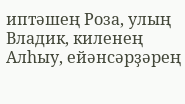иптәшең Роза, улың Владик, киленең Алһыу, ейәнсәрҙәрең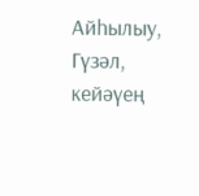Айһылыу, Гүзәл, кейәүең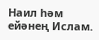Наил һәм ейәнең Ислам.